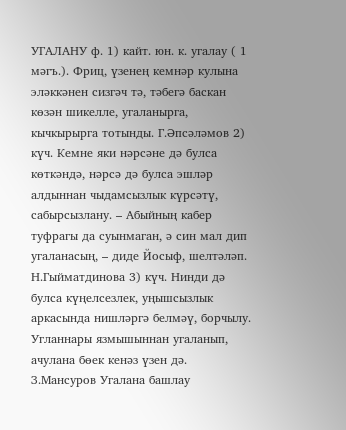УГАЛАНУ ф. 1) кайт. юн. к. угалау ( 1 мәгъ.). Фриц, үзенең кемнәр кулына эләккәнен сизгәч тә, тәбегә баскан көзән шикелле, угаланырга, кычкырырга тотынды. Г.Әпсәләмов 2) күч. Кемне яки нәрсәне дә булса көткәндә, нәрсә дә булса эшләр алдыннан чыдамсызлык күрсәтү, сабырсызлану. – Абыйның кабер туфрагы да суынмаган, ә син мал дип угаланасың, – диде Йосыф, шелтәләп. Н.Гыйматдинова 3) күч. Нинди дә булса күңелсезлек, уңышсызлык аркасында нишләргә белмәү, борчылу. Угланнары язмышыннан угаланып, ачулана бөек кенәз үзен дә. З.Мансуров Угалана башлау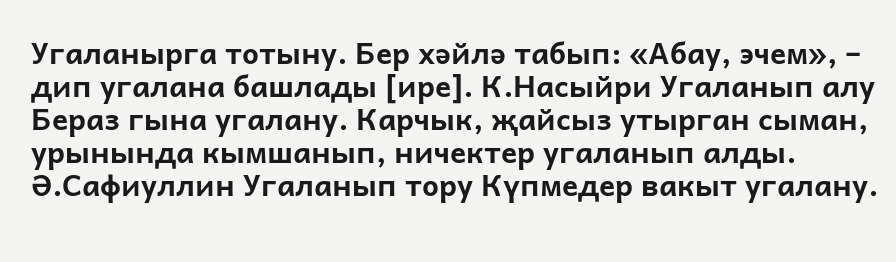Угаланырга тотыну. Бер хәйлә табып: «Абау, эчем», – дип угалана башлады [ире]. К.Насыйри Угаланып алу Бераз гына угалану. Карчык, җайсыз утырган сыман, урынында кымшанып, ничектер угаланып алды. Ә.Сафиуллин Угаланып тору Күпмедер вакыт угалану.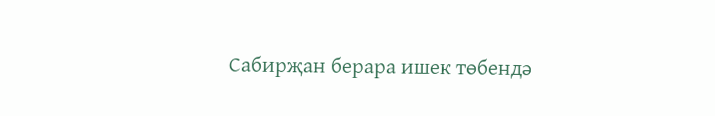Сабирҗан берара ишек төбендә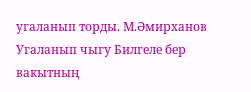угаланып торды. М.Әмирханов Угаланып чыгу Билгеле бер вакытның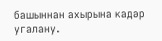башыннан ахырына кадәр угалану.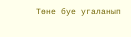Төне буе угаланып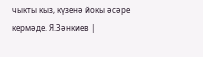чыкты кыз, күзенә йокы әсәре кермәде. Я.Зәнкиев |